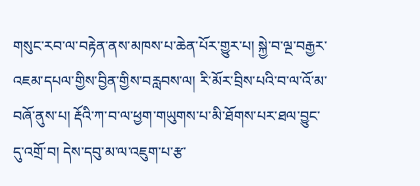གསུང་རབ་ལ་བརྟེན་ནས་མཁས་པ་ཆེན་པོར་གྱུར་པ། སྐྱེ་བ་ལྔ་བརྒྱར་འཇམ་དཔལ་གྱིས་བྱིན་གྱིས་བརླབས་ལ། རི་མོར་བྲིས་པའི་བ་ལ་འོ་མ་བཞོ་ནུས་པ། རྡོའི་ཀ་བ་ལ་ཕྱག་གཡུགས་པ་མི་ཐོགས་པར་ཐལ་བྱུང་དུ་འགྲོ་བ། དེས་དབུ་མ་ལ་འཇུག་པ་རྩ་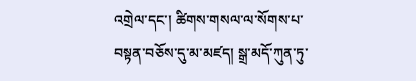འགྲེལ་དང་། ཚིགས་གསལ་ལ་སོགས་པ་བསྟན་བཅོས་དུ་མ་མཛད། སྒྲ་མདོ་ཀུན་ཏུ་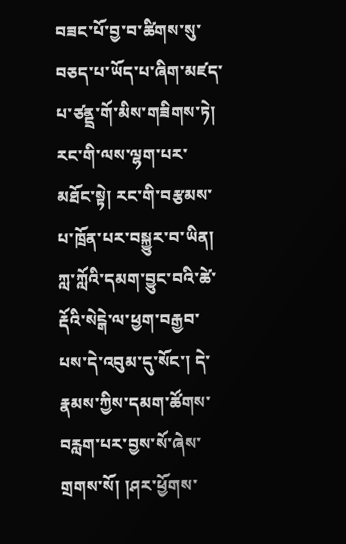བཟང་པོ་བྱ་བ་ཚིགས་སུ་བཅད་པ་ཡོད་པ་ཞིག་མཛད་པ་ཙནྡྲ་གོ་མིས་གཟིགས་ཏེ། རང་གི་ལས་ལྷག་པར་མཐོང་སྟེ། རང་གི་བརྩམས་པ་ཁྲོན་པར་བསྐྱུར་བ་ཡིན། ཀླ་ཀློའི་དམག་བྱུང་བའི་ཚེ་རྡོའི་སེངྒེ་ལ་ཕྱག་བརྒྱབ་པས་དེ་འབུམ་དུ་སོང་། དེ་རྣམས་ཀྱིས་དམག་ཚོགས་བརླག་པར་བྱས་སོ་ཞེས་གྲགས་སོ། །ཤར་ཕྱོགས་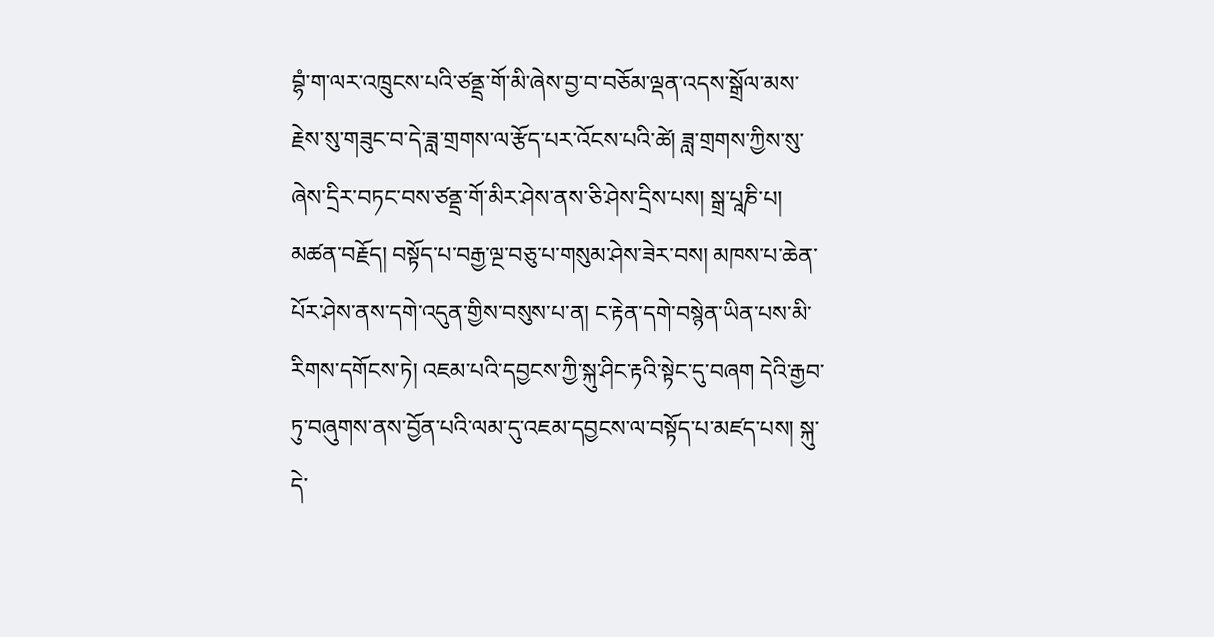བྷཾ་ག་ལར་འཁྲུངས་པའི་ཙནྡྲ་གོ་མི་ཞེས་བྱ་བ་བཅོམ་ལྡན་འདས་སྒྲོལ་མས་རྗེས་སུ་གཟུང་བ་དེ་ཟླ་གྲགས་ལ་རྩོད་པར་འོངས་པའི་ཚེ། ཟླ་གྲགས་ཀྱིས་སུ་ཞེས་དྲིར་བཏང་བས་ཙནྡྲ་གོ་མིར་ཤེས་ནས་ཅི་ཤེས་དྲིས་པས། སྒྲ་པཱཎི་པ། མཚན་བརྗོད། བསྟོད་པ་བརྒྱ་ལྔ་བཅུ་པ་གསུམ་ཤེས་ཟེར་བས། མཁས་པ་ཆེན་པོར་ཤེས་ནས་དགེ་འདུན་གྱིས་བསུས་པ་ན། ང་རྟེན་དགེ་བསྙེན་ཡིན་པས་མི་རིགས་དགོངས་ཏེ། འཇམ་པའི་དབྱངས་ཀྱི་སྐུ་ཤིང་རྟའི་སྟེང་དུ་བཞག དེའི་རྒྱབ་ཏུ་བཞུགས་ནས་བྱོན་པའི་ལམ་དུ་འཇམ་དབྱངས་ལ་བསྟོད་པ་མཛད་པས། སྐུ་དེ་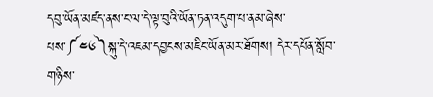དབུ་ཡོན་མཛད་ནས་ང་ལ་དེ་ལྟ་བུའི་ཡོན་ཏན་འདུག་པ་ནམ་ཞེས་པས་༼༤༦༽སྐུ་དེ་འཇམ་དབྱངས་མཇིང་ཡོན་མར་ཐོགས། དེར་དཔོན་སློབ་གཉིས་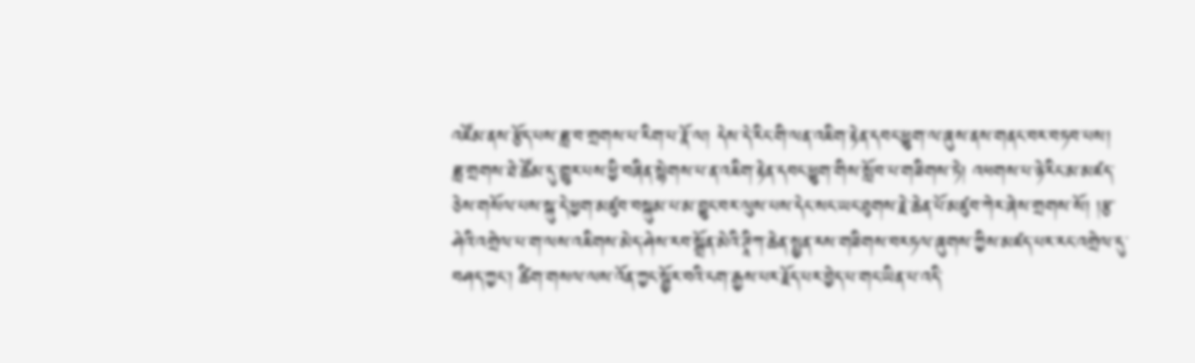འཛོམ་ནས་རྩོད་པས་ཟླ་བ་གྲགས་པ་རིག་པ་རྣོ་ལ། དེས་དེ་རིང་གི་ལན་འཇིག་རྟེན་དབང་ཕྱུག་ལ་ཞུས་ནས་གནང་བར་བཏབ་པས། ཟླ་གྲགས་ཐེ་ཚོམ་དུ་གྱུར་པས་ཕྱི་བཞིན་སྙེགས་པ་ན་འཇིག་རྟེན་དབང་ཕྱུག་གིས་སློབ་པ་གཟིགས་ཏེ། འཕགས་པ་ཉེ་རིང་མ་མཛད་ཅེས་གསོལ་པས་སྐུ་དེ་ཕྱག་མཛུབ་བསྐུམ་པ་མ་བྱུང་བར་ལུས་པས་དེང་སང་ཡང་ཐུགས་རྗེ་ཆེན་པོ་མཛུབ་ཀེར་ཞེས་གྲགས་སོ། །རྩ་ཤེའི་འགྲེལ་པ་ག་ལས་འཇིགས་མེད་ཤེས་རབ་སྒྲོན་མེའི་ཊཱིཀ་ཆེན་སྤྱན་རས་གཟིགས་བརཏལ་ཞུགས་ཀྱིས་མཛད་པར་རང་འགྲེལ་དུ་བཤད་ཀྱང་། ཚིག་གསལ་ལས་འོན་ཀྱང་སྦྱོར་བའི་ངག་རྒྱས་པར་རྗོད་པར་བྱེད་པ་གང་ཡིན་པ་འདི་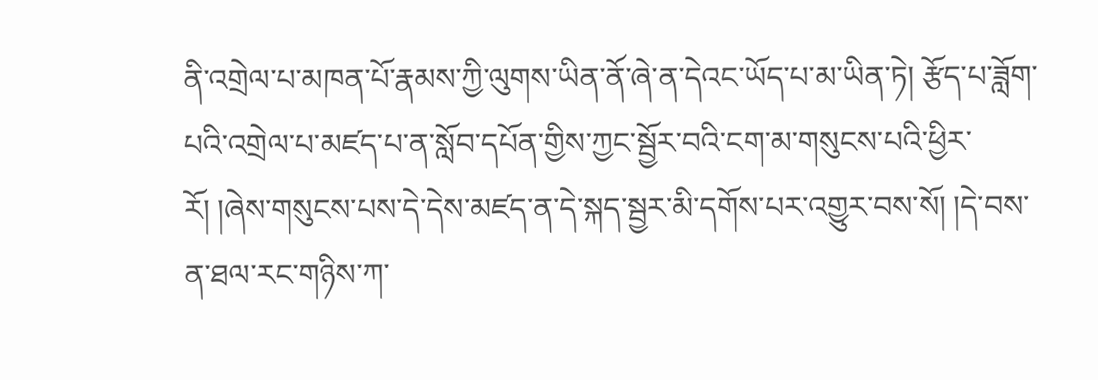ནི་འགྲེལ་པ་མཁན་པོ་རྣམས་ཀྱི་ལུགས་ཡིན་ནོ་ཞེ་ན་དེའང་ཡོད་པ་མ་ཡིན་ཏེ། རྩོད་པ་ཟློག་པའི་འགྲེལ་པ་མཛད་པ་ན་སློབ་དཔོན་གྱིས་ཀྱང་སྦྱོར་བའི་ངག་མ་གསུངས་པའི་ཕྱིར་རོ། །ཞེས་གསུངས་པས་དེ་དེས་མཛད་ན་དེ་སྐད་སྦྱར་མི་དགོས་པར་འགྱུར་བས་སོ། །དེ་བས་ན་ཐལ་རང་གཉིས་ཀ་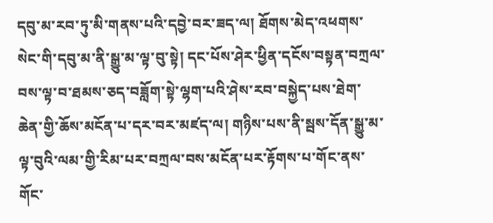དབུ་མ་རབ་ཏུ་མི་གནས་པའི་དབྱེ་བར་ཟད་ལ། ཐོགས་མེད་འཕགས་སེང་གི་དབུ་མ་ནི་སྒྱུ་མ་ལྟ་བུ་སྟེ། དང་པོས་ཤེར་ཕྱིན་དངོས་བསྟན་བཀྲལ་བས་ལྟ་བ་ཐམས་ཅད་བཟློག་སྟེ་ལྷག་པའི་ཤེས་རབ་བསྐྱེད་པས་ཐེག་ཆེན་གྱི་ཆོས་མངོན་པ་དར་བར་མཛད་ལ། གཉིས་པས་ནི་སྦས་དོན་སྒྱུ་མ་ལྟ་བུའི་ལམ་གྱི་རིམ་པར་བཀྲལ་བས་མངོན་པར་རྟོགས་པ་གོང་ནས་གོང་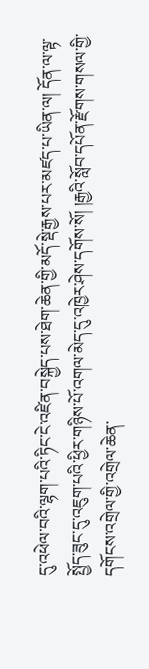དུ་འཕེལ་བའི་ལྷག་པའི་ཏིང་ངེ་འཛིན་བསྐྱེད་པས་ཐེག་ཆེན་གྱི་མདོ་སྡེ་རྒྱས་པར་མཛད་པ་ཡིན་ལ། དོན་ལ་ལྟ་སྤྱོད་ཟུང་དུ་འཇུག་པའི་ཕྱིར་གཉིས་པོ་འགལ་མེད་དུ་འཁྱེར་ཤེས་དགོས་སོ། །རྒྱའི་སློབ་དཔོན་རྫོགས་གསལ་གྱི་དགོངས་འགྲེལ་གྱི་འགྲེལ་ཆེན་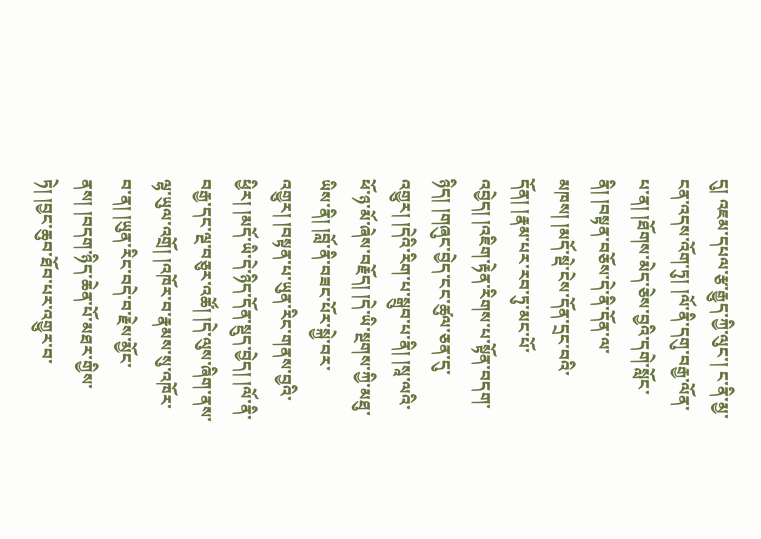དུ། འཇམ་དཔལ་རྩ་རྒྱུད་ཀྱི་ལུང་། ང་ནི་མྱ་ངན་འདས་འོག་ཏུ། །ལོ་ནི་དགུ་བརྒྱ་ལོན་པ་ན། །ཐོགས་མེད་ཅེས་བྱའི་དགེ་སློང་ནི། །བསྟན་བཅོས་དེ་ནི་དོན་ལ་མཁས། །མདོ་སྡེ་ངེས་དོན་དྲང་བའི་དོན། །རྣམ་པར་རབ་ཏུ་མང་པོ་འབྱེད། །འཇིག་རྟེན་རིགས་པ་སྟོན་བདག་ཉིད། །གཞུང་བྱེད་ངང་ཚུལ་ཅན་དུ་འགྱུར། །དེའི་རིག་པ་སྒྲུབ་པ་ནི། །སཱ་ལའི་ཕོ་ཉ་མོ་ཞེས་བརྗོད། །དེ་ཡི་སྔགས་ཀྱི་མཐུ་ཡིས་ནི། །བློ་ནི་བཟང་པོར་སྐྱེ་བར་འགྱུར། །བསྟན་པ་ཡུན་རིང་གནས་བྱའི་ཕྱིར། །མདོ་ཡི་དེ་ཉིད་དོན་སྡུད་བྱེད། །ལོ་ནི་བརྒྱ་དང་ལྔ་བཅུར་འཚོ། །དེ་ལུས་ཞིག་ནས་ལྷ་ཡུལ་འགྲོ། །འཁོར་བ་རྣམས་སུ་འཁོར་བ་ན། །ཡུན་རིང་བདེ་བ་རྗེས་མྱོང་ནས། །བདག་ཉིད་ཆེན་པོ་མཐར་གྱིས་ཏེ། །བྱང་ཆུབ་ཐོབ་པར་འགྱུར་བ་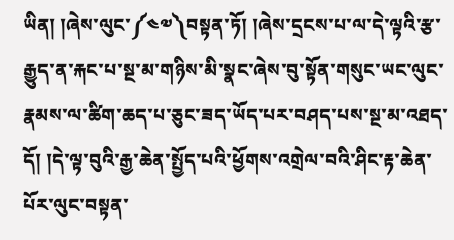ཡིན། །ཞེས་ལུང་༼༤༧༽བསྟན་ཏོ། །ཞེས་དྲངས་པ་ལ་དེ་ལྟའི་རྩ་རྒྱུད་ན་རྐང་པ་སྔ་མ་གཉིས་མི་སྣང་ཞེས་བུ་སྟོན་གསུང་ཡང་ལུང་རྣམས་ལ་ཚིག་ཆད་པ་ཅུང་ཟད་ཡོད་པར་བཤད་པས་སྔ་མ་འཐད་དོ། །དེ་ལྟ་བུའི་རྒྱ་ཆེན་སྤྱོད་པའི་ཕྱོགས་འགྲེལ་བའི་ཤིང་རྟ་ཆེན་པོར་ལུང་བསྟན་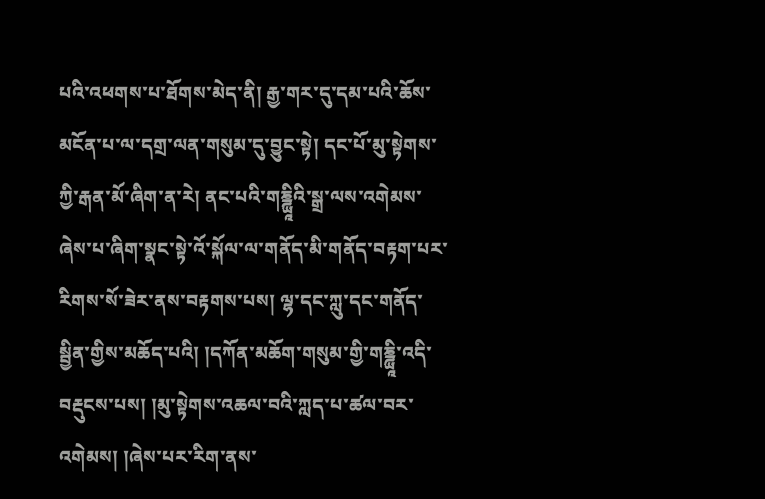པའི་འཕགས་པ་ཐོགས་མེད་ནི། རྒྱ་གར་དུ་དམ་པའི་ཆོས་མངོན་པ་ལ་དགྲ་ལན་གསུམ་དུ་བྱུང་སྟེ། དང་པོ་མུ་སྟེགས་ཀྱི་རྒན་མོ་ཞིག་ན་རེ། ནང་པའི་གཎྜྻཱིའི་སྒྲ་ལས་འགེམས་ཞེས་པ་ཞིག་སྣང་སྟེ་འོ་སྐོལ་ལ་གནོད་མི་གནོད་བརྟག་པར་རིགས་སོ་ཟེར་ནས་བརྟགས་པས། ལྷ་དང་ཀླུ་དང་གནོད་སྦྱིན་གྱིས་མཆོད་པའི། །དཀོན་མཆོག་གསུམ་གྱི་གཎྜྻཱི་འདི་བརྡུངས་པས། །མུ་སྟེགས་འཆལ་བའི་ཀླད་པ་ཚལ་བར་འགེམས། །ཞེས་པར་རིག་ནས་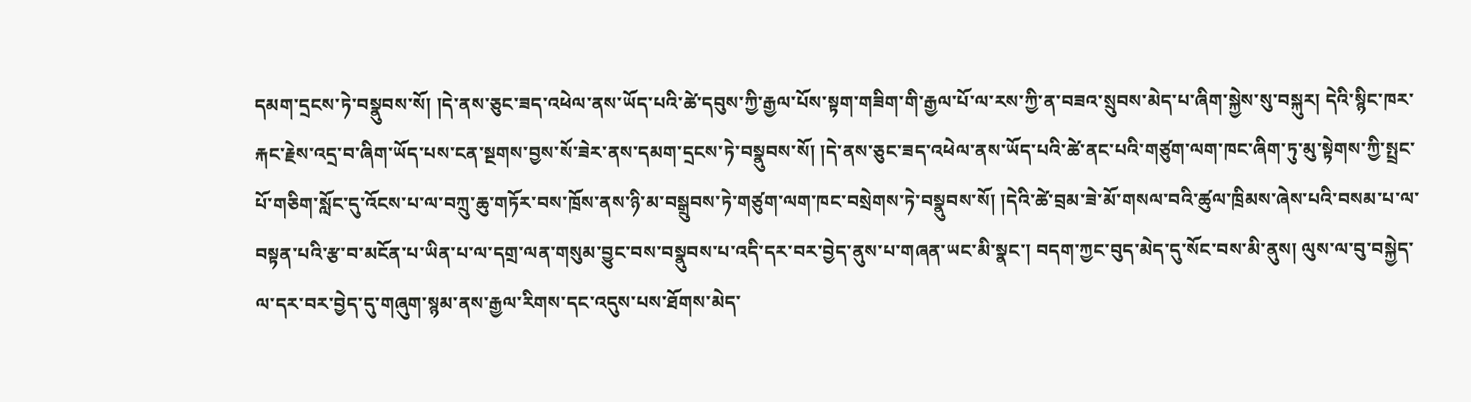དམག་དྲངས་ཏེ་བསྣུབས་སོ། །དེ་ནས་ཅུང་ཟད་འཕེལ་ནས་ཡོད་པའི་ཚེ་དབུས་ཀྱི་རྒྱལ་པོས་སྟག་གཟིག་གི་རྒྱལ་པོ་ལ་རས་ཀྱི་ན་བཟའ་སྲུབས་མེད་པ་ཞིག་སྐྱེས་སུ་བསྐུར། དེའི་སྙིང་ཁར་རྐང་རྗེས་འདྲ་བ་ཞིག་ཡོད་པས་ངན་སྔགས་བྱས་སོ་ཟེར་ནས་དམག་དྲངས་ཏེ་བསྣུབས་སོ། །དེ་ནས་ཅུང་ཟད་འཕེལ་ནས་ཡོད་པའི་ཚེ་ནང་པའི་གཙུག་ལག་ཁང་ཞིག་ཏུ་མུ་སྟེགས་ཀྱི་སྤྲང་པོ་གཅིག་སློང་དུ་འོངས་པ་ལ་བཀྲུ་ཆུ་གཏོར་བས་ཁྲོས་ནས་ཉི་མ་བསྒྲུབས་ཏེ་གཙུག་ལག་ཁང་བསྲེགས་ཏེ་བསྣུབས་སོ། །དེའི་ཚེ་བྲམ་ཟེ་མོ་གསལ་བའི་ཚུལ་ཁྲིམས་ཞེས་པའི་བསམ་པ་ལ་བསྟན་པའི་རྩ་བ་མངོན་པ་ཡིན་པ་ལ་དགྲ་ལན་གསུམ་བྱུང་བས་བསྣུབས་པ་འདི་དར་བར་བྱེད་ནུས་པ་གཞན་ཡང་མི་སྣང་། བདག་ཀྱང་བུད་མེད་དུ་སོང་བས་མི་ནུས། ལུས་ལ་བུ་བསྐྱེད་ལ་དར་བར་བྱེད་དུ་གཞུག་སྙམ་ནས་རྒྱལ་རིགས་དང་འདུས་པས་ཐོགས་མེད་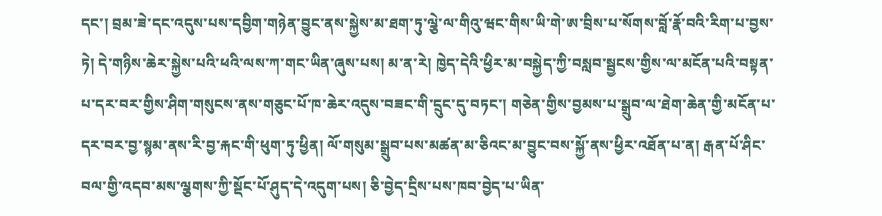དང་། བྲམ་ཟེ་དང་འདུས་པས་དབྱིག་གཉེན་བྱུང་ནས་སྐྱེས་མ་ཐག་ཏུ་ལྕེ་ལ་གིའུ་ཝང་གིས་ཡི་གེ་ཨ་བྲིས་པ་སོགས་བློ་རྣོ་བའི་རིག་པ་བྱས་ཏེ། དེ་གཉིས་ཆེར་སྐྱེས་པའི་ཕའི་ལས་ཀ་གང་ཡིན་ཞུས་པས། མ་ན་རེ། ཁྱེད་དེའི་ཕྱིར་མ་བསྐྱེད་ཀྱི་བསླབ་སྦྱངས་གྱིས་ལ་མངོན་པའི་བསྟན་པ་དར་བར་གྱིས་ཤིག་གསུངས་ནས་གཅུང་པོ་ཁ་ཆེར་འདུས་བཟང་གི་དྲུང་དུ་བཏང་། གཅེན་གྱིས་བྱམས་པ་སྒྲུབ་ལ་ཐེག་ཆེན་གྱི་མངོན་པ་དར་བར་བྱ་སྙམ་ནས་རི་བྱ་རྐང་གི་ཕུག་ཏུ་ཕྱིན། ལོ་གསུམ་སྒྲུབ་པས་མཚན་མ་ཅིའང་མ་བྱུང་བས་སྐྱོ་ནས་ཕྱིར་འཐོན་པ་ན། རྒན་པོ་ཤིང་བལ་གྱི་འདབ་མས་ལྕགས་ཀྱི་སྡོང་པོ་ཤུད་དེ་འདུག་པས། ཅི་བྱེད་དྲིས་པས་ཁབ་བྱེད་པ་ཡིན་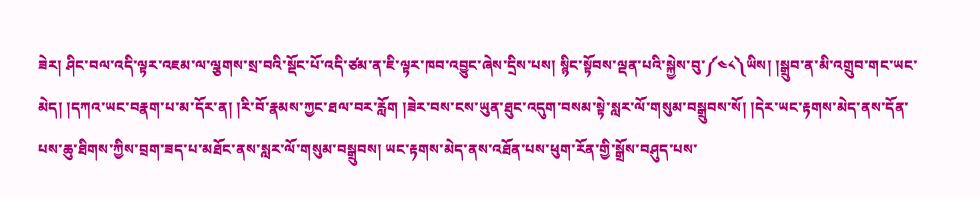ཟེར། ཤིང་བལ་འདི་ལྟར་འཇམ་ལ་ལྕགས་སྲ་བའི་སྡོང་པོ་འདི་ཙམ་ན་ཇི་ལྟར་ཁབ་འབྱུང་ཞེས་དྲིས་པས། སྙིང་སྟོབས་ལྡན་པའི་སྐྱེས་བུ་༼༤༨༽ཡིས། །སྒྲུབ་ན་མི་འགྲུབ་གང་ཡང་མེད། །དཀའ་ཡང་བརྣག་པ་མ་དོར་ན། །རི་བོ་རྣམས་ཀྱང་ཐལ་བར་རློག །ཟེར་བས་ངས་ཡུན་ཐུང་འདུག་བསམ་སྟེ་སླར་ལོ་གསུམ་བསྒྲུབས་སོ། །དེར་ཡང་རྟགས་མེད་ནས་དོན་པས་ཆུ་ཐིགས་ཀྱིས་བྲག་ཟད་པ་མཐོང་ནས་སླར་ལོ་གསུམ་བསྒྲུབས། ཡང་རྟགས་མེད་ནས་འཐོན་པས་ཕུག་རོན་གྱི་སྒྲོས་བཤུད་པས་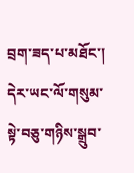བྲག་ཟད་པ་མཐོང་། དེར་ཡང་ལོ་གསུམ་སྟེ་བཅུ་གཉིས་སྒྲུབ་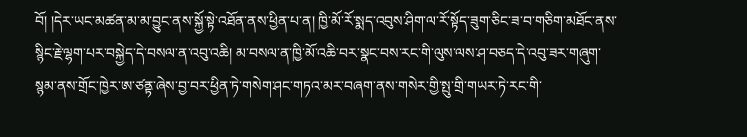བོ། །དེར་ཡང་མཚན་མ་མ་བྱུང་ནས་སྐྱོ་སྟེ་འཐོན་ནས་ཕྱིན་པ་ན། ཁྱི་མོ་རོ་སྨད་འབུས་ཤིག་ལ་རོ་སྟོད་ཟུག་ཅིང་ཟ་བ་གཅིག་མཐོང་ནས་སྙིང་རྗེ་ལྷག་པར་བསྐྱེད་དེ་བསལ་ན་འབུ་འཆི། མ་བསལ་ན་ཁྱི་མོ་འཆི་བར་སྣང་བས་རང་གི་ལུས་ལས་ཤ་བཅད་དེ་འབུ་ཟར་གཞུག་སྙམ་ནས་གྲོང་ཁྱེར་ཨ་ཙནྟ་ཞེས་བྱ་བར་ཕྱིན་ཏེ་གསེག་ཤང་གཏའ་མར་བཞག་ནས་གསེར་གྱི་སྤུ་གྲི་གཡར་ཏེ་རང་གི་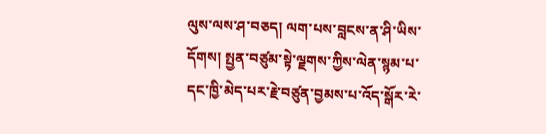ལུས་ལས་ཤ་བཅད། ལག་པས་བླངས་ན་ཤི་ཡིས་དོགས། སྤྱན་བཙུམ་སྟེ་ལྗགས་ཀྱིས་ལེན་སྙམ་པ་དང་ཁྱི་མེད་པར་རྗེ་བཙུན་བྱམས་པ་འོད་སྒོར་རེ་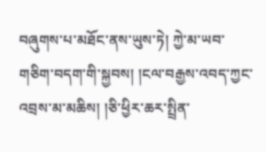བཞུགས་པ་མཐོང་ནས་ཡུས་ཏེ། ཀྱེ་མ་ཡབ་གཅིག་བདག་གི་སྐྱབས། །ངལ་བརྒྱས་འབད་ཀྱང་འབྲས་མ་མཆིས། །ཅི་ཕྱིར་ཆར་སྤྲིན་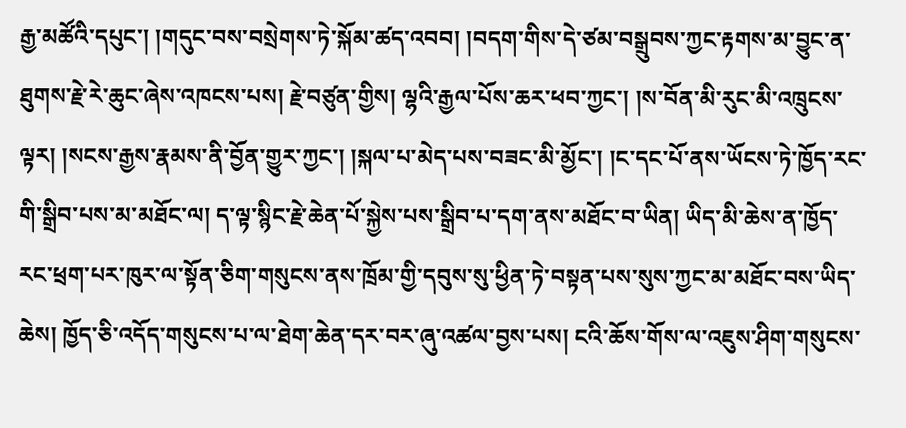རྒྱ་མཚོའི་དཔུང་། །གདུང་བས་བསྲེགས་ཏེ་སྐོམ་ཚད་འབབ། །བདག་གིས་དེ་ཙམ་བསྒྲུབས་ཀྱང་རྟགས་མ་བྱུང་ན་ཐུགས་རྗེ་རེ་ཆུང་ཞེས་འཁངས་པས། རྗེ་བཙུན་གྱིས། ལྷའི་རྒྱལ་པོས་ཆར་ཕབ་ཀྱང་། །ས་བོན་མི་རུང་མི་འཁྲུངས་ལྟར། །སངས་རྒྱས་རྣམས་ནི་བྱོན་གྱུར་ཀྱང་། །སྐལ་པ་མེད་པས་བཟང་མི་མྱོང་། །ང་དང་པོ་ནས་ཡོངས་ཏེ་ཁྱོད་རང་གི་སྒྲིབ་པས་མ་མཐོང་ལ། ད་ལྟ་སྙིང་རྗེ་ཆེན་པོ་སྐྱེས་པས་སྒྲིབ་པ་དག་ནས་མཐོང་བ་ཡིན། ཡིད་མི་ཆེས་ན་ཁྱོད་རང་ཕྲག་པར་ཁུར་ལ་སྟོན་ཅིག་གསུངས་ནས་ཁྲོམ་གྱི་དབུས་སུ་ཕྱིན་ཏེ་བསྟན་པས་སུས་ཀྱང་མ་མཐོང་བས་ཡིད་ཆེས། ཁྱོད་ཅི་འདོད་གསུངས་པ་ལ་ཐེག་ཆེན་དར་བར་ཞུ་འཚལ་བྱས་པས། ངའི་ཆོས་གོས་ལ་འཇུས་ཤིག་གསུངས་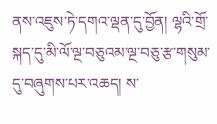ནས་འཇུས་ཏེ་དགའ་ལྡན་དུ་བྱོན། ལྷའི་གྲོ་སྐད་དུ་མི་ལོ་ལྔ་བཅུའམ་ལྔ་བཅུ་རྩ་གསུམ་དུ་བཞུགས་པར་འཆད། ས་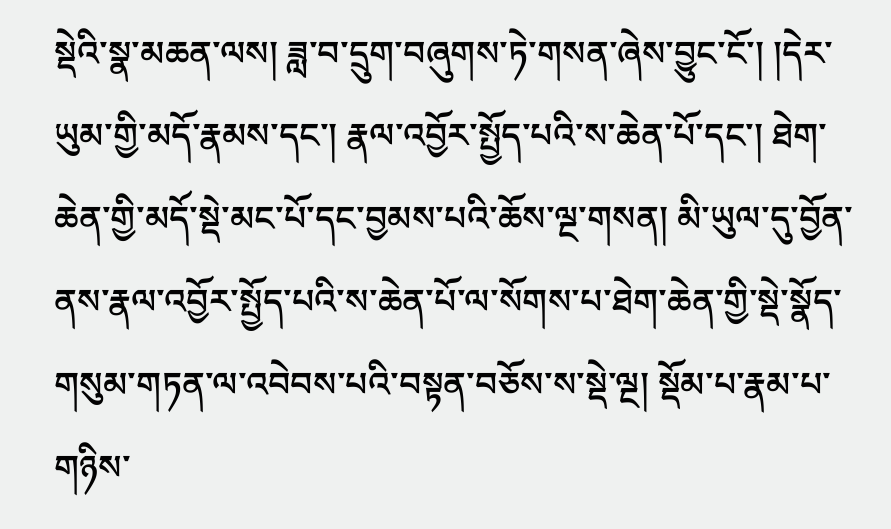སྡེའི་སྣ་མཆན་ལས། ཟླ་བ་དྲུག་བཞུགས་ཏེ་གསན་ཞེས་བྱུང་ངོ་། །དེར་ཡུམ་གྱི་མདོ་རྣམས་དང་། རྣལ་འབྱོར་སྤྱོད་པའི་ས་ཆེན་པོ་དང་། ཐེག་ཆེན་གྱི་མདོ་སྡེ་མང་པོ་དང་བྱམས་པའི་ཆོས་ལྔ་གསན། མི་ཡུལ་དུ་བྱོན་ནས་རྣལ་འབྱོར་སྤྱོད་པའི་ས་ཆེན་པོ་ལ་སོགས་པ་ཐེག་ཆེན་གྱི་སྡེ་སྣོད་གསུམ་གཏན་ལ་འབེབས་པའི་བསྟན་བཅོས་ས་སྡེ་ལྔ། སྡོམ་པ་རྣམ་པ་གཉིས་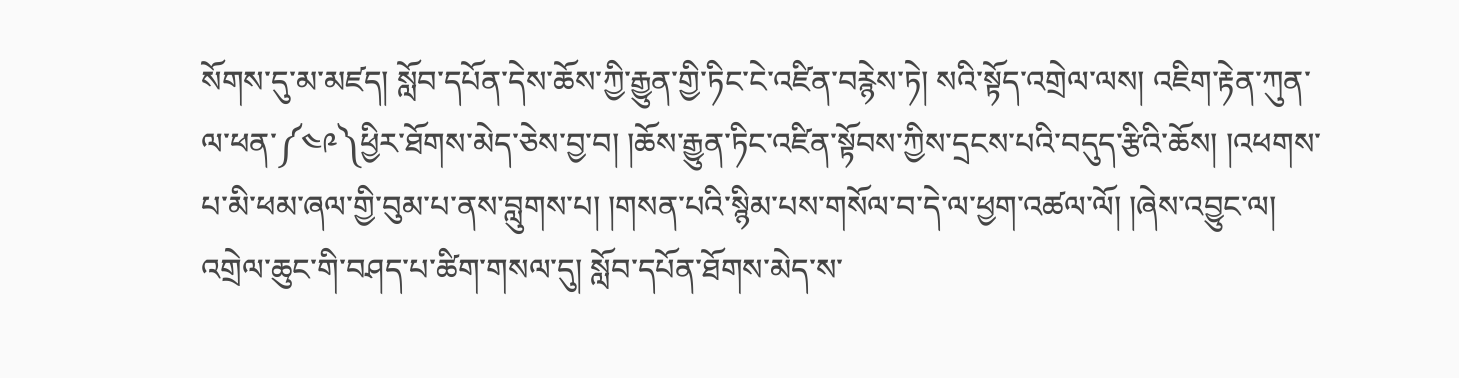སོགས་དུ་མ་མཛད། སློབ་དཔོན་དེས་ཆོས་ཀྱི་རྒྱུན་གྱི་ཏིང་ངེ་འཛིན་བརྙེས་ཏེ། སའི་སྟོད་འགྲེལ་ལས། འཇིག་རྟེན་ཀུན་ལ་ཕན་༼༤༩༽ཕྱིར་ཐོགས་མེད་ཅེས་བྱ་བ། །ཆོས་རྒྱུན་ཏིང་འཛིན་སྟོབས་ཀྱིས་དྲངས་པའི་བདུད་རྩིའི་ཆོས། །འཕགས་པ་མི་ཕམ་ཞལ་གྱི་བུམ་པ་ནས་བླུགས་པ། །གསན་པའི་སྙིམ་པས་གསོལ་བ་དེ་ལ་ཕྱག་འཚལ་ལོ། །ཞེས་འབྱུང་ལ། འགྲེལ་ཆུང་གི་བཤད་པ་ཚིག་གསལ་དུ། སློབ་དཔོན་ཐོགས་མེད་ས་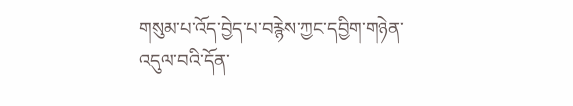གསུམ་པ་འོད་བྱེད་པ་བརྙེས་ཀྱང་དབྱིག་གཉེན་འདུལ་བའི་དོན་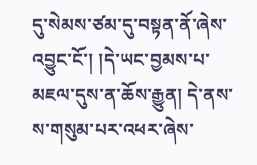དུ་སེམས་ཙམ་དུ་བསྟན་ནོ་ཞེས་འབྱུང་ངོ་། །དེ་ཡང་བྱམས་པ་མཇལ་དུས་ན་ཆོས་རྒྱུན། དེ་ནས་ས་གསུམ་པར་འཕར་ཞེས་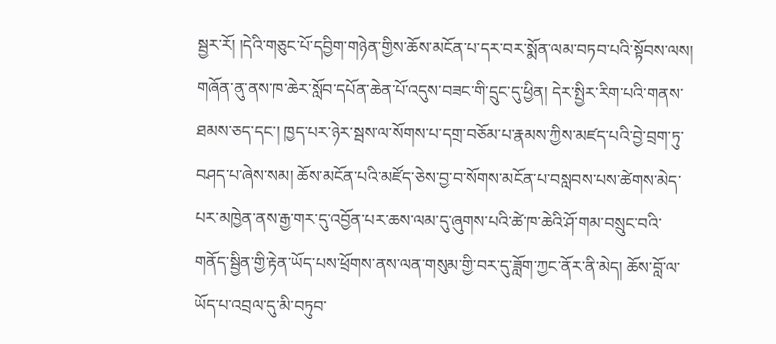སྦྱར་རོ། །དེའི་གཅུང་པོ་དབྱིག་གཉེན་གྱིས་ཆོས་མངོན་པ་དར་བར་སྨོན་ལམ་བཏབ་པའི་སྟོབས་ལས། གཞོན་ནུ་ནས་ཁ་ཆེར་སློབ་དཔོན་ཆེན་པོ་འདུས་བཟང་གི་དྲུང་དུ་ཕྱིན། དེར་སྤྱིར་རིག་པའི་གནས་ཐམས་ཅད་དང་། ཁྱད་པར་ཉེར་སྦས་ལ་སོགས་པ་དགྲ་བཅོམ་པ་རྣམས་ཀྱིས་མཛད་པའི་བྱེ་བྲག་ཏུ་བཤད་པ་ཞེས་སམ། ཆོས་མངོན་པའི་མཛོད་ཅེས་བྱ་བ་སོགས་མངོན་པ་བསླབས་པས་ཚེགས་མེད་པར་མཁྱེན་ནས་རྒྱ་གར་དུ་འབྱོན་པར་ཆས་ལམ་དུ་ཞུགས་པའི་ཚེ་ཁ་ཆེའི་ཤོ་གམ་བསྲུང་བའི་གནོད་སྦྱིན་གྱི་རྟེན་ཡོད་པས་ཕྲོགས་ནས་ལན་གསུམ་གྱི་བར་དུ་ཟློག་ཀྱང་ནོར་ནི་མེད། ཆོས་བློ་ལ་ཡོད་པ་འབྲལ་དུ་མི་བཏུབ་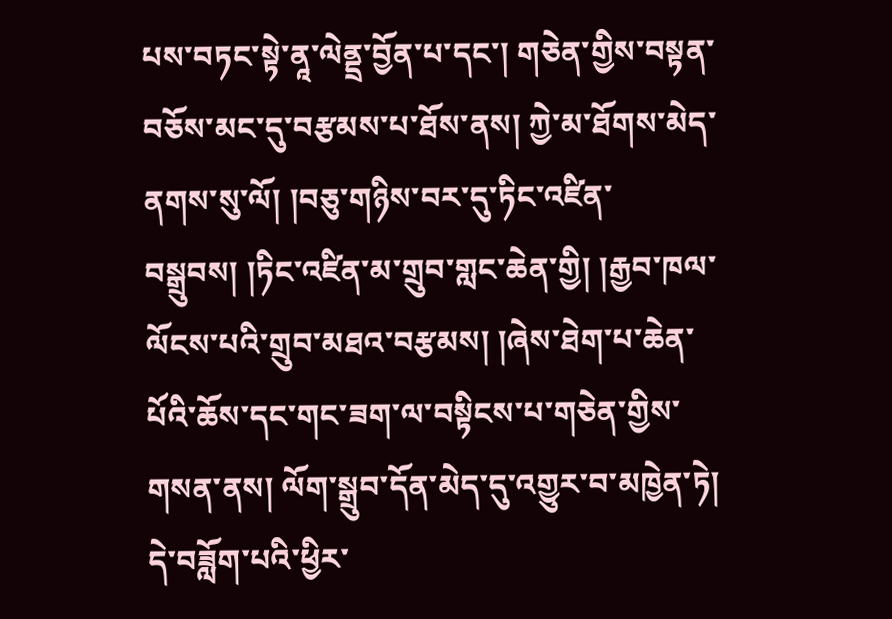པས་བཏང་སྟེ་ནཱ་ལེནྡྲ་བྱོན་པ་དང་། གཅེན་གྱིས་བསྟན་བཅོས་མང་དུ་བརྩམས་པ་ཐོས་ནས། ཀྱེ་མ་ཐོགས་མེད་ནགས་སུ་ལོ། །བཅུ་གཉིས་བར་དུ་ཏིང་འཛིན་བསྒྲུབས། །ཏིང་འཛིན་མ་གྲུབ་གླང་ཆེན་གྱི། །རྒྱབ་ཁལ་ལོངས་པའི་གྲུབ་མཐའ་བརྩམས། །ཞེས་ཐེག་པ་ཆེན་པོའི་ཆོས་དང་གང་ཟག་ལ་བསྟིངས་པ་གཅེན་གྱིས་གསན་ནས། ལོག་སྒྲུབ་དོན་མེད་དུ་འགྱུར་བ་མཁྱེན་ཏེ། དེ་བཟློག་པའི་ཕྱིར་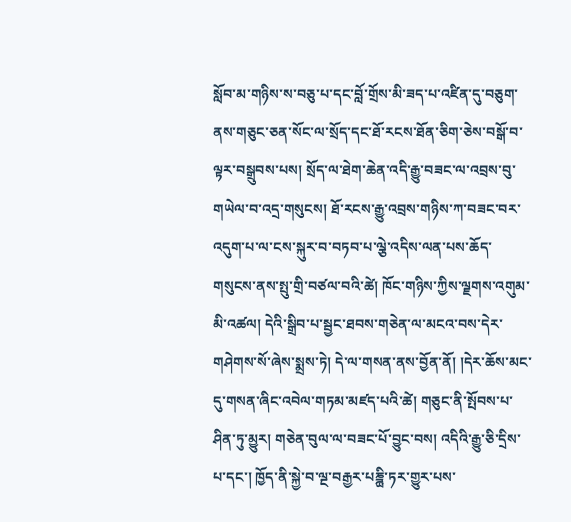སློབ་མ་གཉིས་ས་བཅུ་པ་དང་བློ་གྲོས་མི་ཟད་པ་འཛིན་དུ་བཅུག་ནས་གཅུང་ཅན་སོང་ལ་སྲོད་དང་ཐོ་རངས་ཐོན་ཅིག་ཅེས་བསྒོ་བ་ལྟར་བསྒྲུབས་པས། སྲོད་ལ་ཐེག་ཆེན་འདི་རྒྱུ་བཟང་ལ་འབྲས་བུ་གཡེལ་བ་འདྲ་གསུངས། ཐོ་རངས་རྒྱུ་འབྲས་གཉིས་ཀ་བཟང་བར་འདུག་པ་ལ་ངས་སྐུར་བ་བཏབ་པ་ལྕེ་འདིས་ལན་པས་ཆོད་གསུངས་ནས་སྤུ་གྲི་བཙལ་བའི་ཚེ། ཁོང་གཉིས་ཀྱིས་ལྗགས་འགུམ་མི་འཚལ། དེའི་སྒྲིབ་པ་སྦྱང་ཐབས་གཅེན་ལ་མངའ་བས་དེར་གཤེགས་སོ་ཞེས་སྨྲས་ཏེ། དེ་ལ་གསན་ནས་བྱོན་ནོ། །དེར་ཆོས་མང་དུ་གསན་ཞིང་འབེལ་གཏམ་མཛད་པའི་ཚེ། གཅུང་ནི་སྤོབས་པ་ཤིན་ཏུ་མྱུར། གཅེན་བུལ་ལ་བཟང་པོ་བྱུང་བས། འདིའི་རྒྱུ་ཅི་དྲིས་པ་དང་། ཁྱོད་ནི་སྐྱེ་བ་ལྔ་བརྒྱར་པཎྜྻི་ཏར་གྱུར་པས་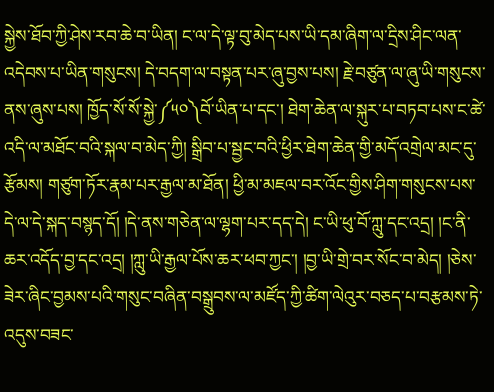སྐྱེས་ཐོབ་ཀྱི་ཤེས་རབ་ཆེ་བ་ཡིན། ང་ལ་དེ་ལྟ་བུ་མེད་པས་ཡི་དམ་ཞིག་ལ་དྲིས་ཤིང་ལན་འདེབས་པ་ཡིན་གསུངས། དེ་བདག་ལ་བསྟན་པར་ཞུ་བྱས་པས། རྗེ་བཙུན་ལ་ཞུ་ཡི་གསུངས་ནས་ཞུས་པས། ཁྱོད་སོ་སོ་སྐྱེ་༼༥༠༽བོ་ཡིན་པ་དང་། ཐེག་ཆེན་ལ་སྐུར་པ་བཏབ་པས་ང་ཚེ་འདི་ལ་མཐོང་བའི་སྐལ་བ་མེད་ཀྱི། སྒྲིབ་པ་སྦྱང་བའི་ཕྱིར་ཐེག་ཆེན་གྱི་མདོ་འགྲེལ་མང་དུ་རྩོམས། གཙུག་ཏོར་རྣམ་པར་རྒྱལ་མ་ཐོན། ཕྱི་མ་མཇལ་བར་འོང་གྱིས་ཤིག་གསུངས་པས་དེ་ལ་དེ་སྐད་བསྙད་དོ། །དེ་ནས་གཅེན་ལ་ལྷག་པར་དད་དེ། ང་ཡི་ཕུ་བོ་ཀླུ་དང་འདྲ། །ང་ནི་ཆར་འདོད་བྱ་དང་འདྲ། །ཀླུ་ཡི་རྒྱལ་པོས་ཆར་ཕབ་ཀྱང་། །བྱ་ཡི་གྲེ་བར་སོང་བ་མེད། །ཅེས་ཟེར་ཞིང་བྱམས་པའི་གསུང་བཞིན་བསྒྲུབས་ལ་མཛོད་ཀྱི་ཚིག་ལེའུར་བཅད་པ་བརྩམས་ཏེ་འདུས་བཟང་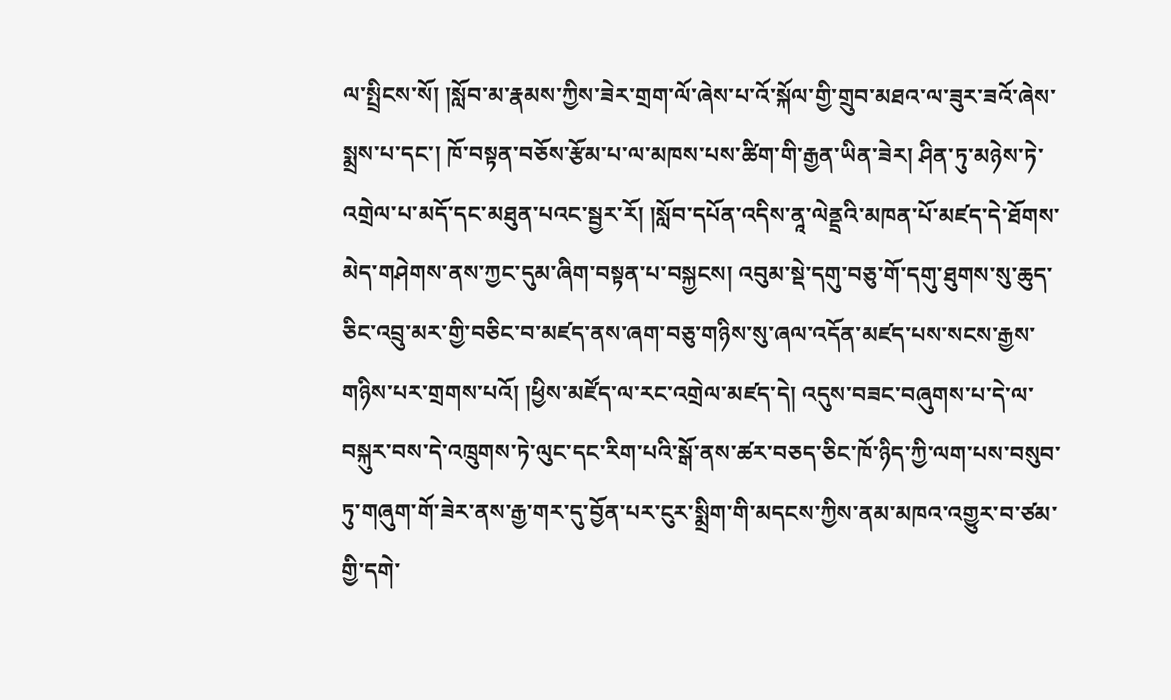ལ་སྤྲིངས་སོ། །སློབ་མ་རྣམས་ཀྱིས་ཟེར་གྲག་ལོ་ཞེས་པ་འོ་སྐོལ་གྱི་གྲུབ་མཐའ་ལ་ཟུར་ཟའོ་ཞེས་སྨྲས་པ་དང་། ཁོ་བསྟན་བཅོས་རྩོམ་པ་ལ་མཁས་པས་ཚིག་གི་རྒྱན་ཡིན་ཟེར། ཤིན་ཏུ་མཉེས་ཏེ་འགྲེལ་པ་མདོ་དང་མཐུན་པའང་སྦྱར་རོ། །སློབ་དཔོན་འདིས་ནཱ་ལེནྡྲའི་མཁན་པོ་མཛད་དེ་ཐོགས་མེད་གཤེགས་ནས་ཀྱང་དུམ་ཞིག་བསྟན་པ་བསྐྱངས། འབུམ་སྡེ་དགུ་བཅུ་གོ་དགུ་ཐུགས་སུ་ཆུད་ཅིང་འབྲུ་མར་གྱི་བཅིང་བ་མཛད་ནས་ཞག་བཅུ་གཉིས་སུ་ཞལ་འདོན་མཛད་པས་སངས་རྒྱས་གཉིས་པར་གྲགས་པའོ། །ཕྱིས་མཛོད་ལ་རང་འགྲེལ་མཛད་དེ། འདུས་བཟང་བཞུགས་པ་དེ་ལ་བསྐུར་བས་དེ་འཁྲུགས་ཏེ་ལུང་དང་རིག་པའི་སྒོ་ནས་ཚར་བཅད་ཅིང་ཁོ་ཉིད་ཀྱི་ལག་པས་བསུབ་ཏུ་གཞུག་གོ་ཟེར་ནས་རྒྱ་གར་དུ་བྱོན་པར་ངུར་སྨྲིག་གི་མདངས་ཀྱིས་ནམ་མཁའ་འགྱུར་བ་ཙམ་གྱི་དགེ་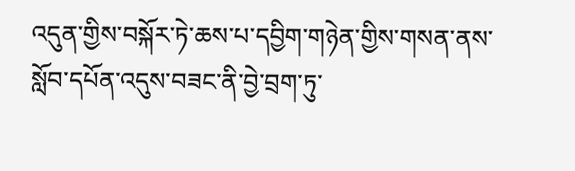འདུན་གྱིས་བསྐོར་ཏེ་ཆས་པ་དབྱིག་གཉེན་གྱིས་གསན་ནས་སློབ་དཔོན་འདུས་བཟང་ནི་བྱེ་བྲག་ཏུ་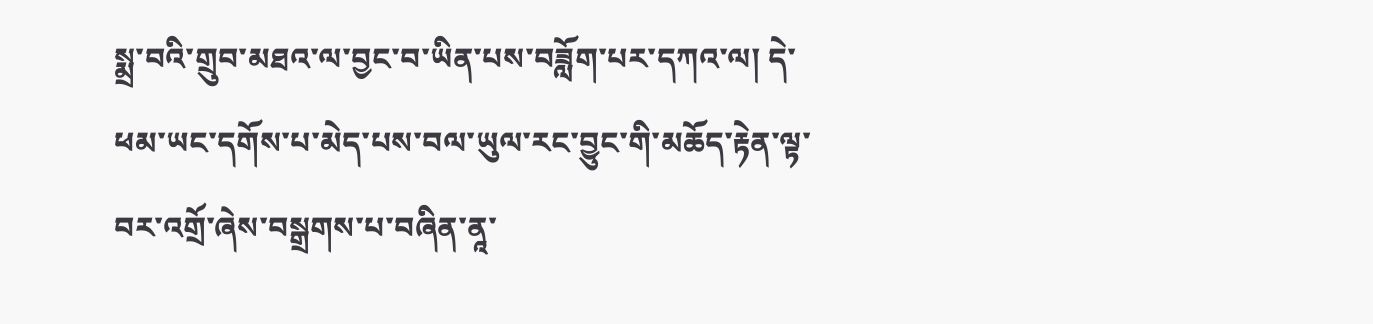སྨྲ་བའི་གྲུབ་མཐའ་ལ་བྱང་བ་ཡིན་པས་བཟློག་པར་དཀའ་ལ། དེ་ཕམ་ཡང་དགོས་པ་མེད་པས་བལ་ཡུལ་རང་བྱུང་གི་མཆོད་རྟེན་ལྟ་བར་འགྲོ་ཞེས་བསྒྲགས་པ་བཞིན་ནཱ་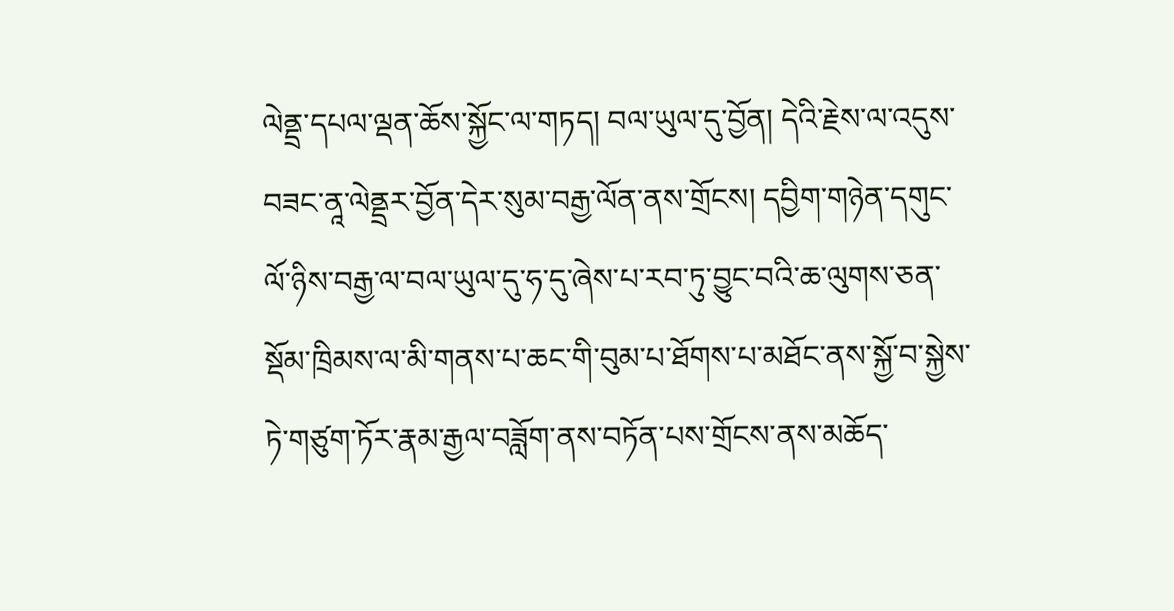ལེནྡྲ་དཔལ་ལྡན་ཆོས་སྐྱོང་ལ་གཏད། བལ་ཡུལ་དུ་བྱོན། དེའི་རྗེས་ལ་འདུས་བཟང་ནཱ་ལེནྡྲར་བྱོན་དེར་སུམ་བརྒྱ་ལོན་ནས་གྲོངས། དབྱིག་གཉེན་དགུང་ལོ་ཉིས་བརྒྱ་ལ་བལ་ཡུལ་དུ་ཧ་དུ་ཞེས་པ་རབ་ཏུ་བྱུང་བའི་ཆ་ལུགས་ཅན་སྡོམ་ཁྲིམས་ལ་མི་གནས་པ་ཆང་གི་བུམ་པ་ཐོགས་པ་མཐོང་ནས་སྐྱོ་བ་སྐྱེས་ཏེ་གཙུག་ཏོར་རྣམ་རྒྱལ་བཟློག་ནས་བཏོན་པས་གྲོངས་ནས་མཆོད་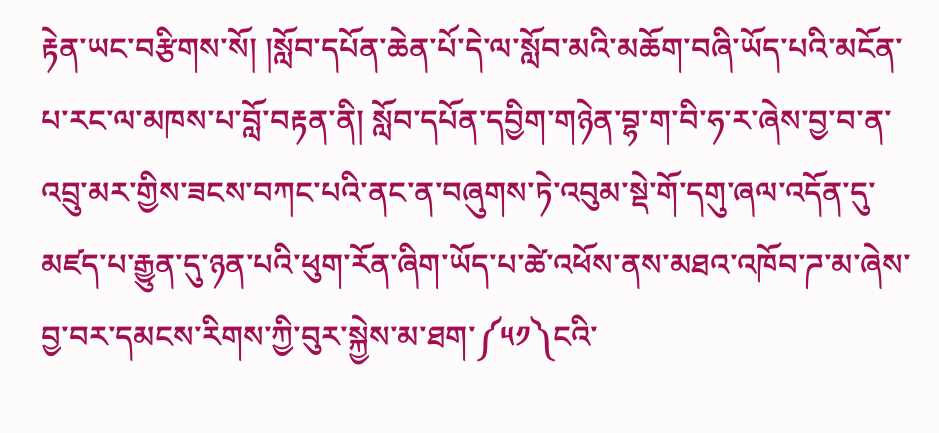རྟེན་ཡང་བརྩིགས་སོ། །སློབ་དཔོན་ཆེན་པོ་དེ་ལ་སློབ་མའི་མཆོག་བཞི་ཡོད་པའི་མངོན་པ་རང་ལ་མཁས་པ་བློ་བརྟན་ནི། སློབ་དཔོན་དབྱིག་གཉེན་བྷ་ག་བི་ཧ་ར་ཞེས་བྱ་བ་ན་འབྲུ་མར་གྱིས་ཟངས་བཀང་པའི་ནང་ན་བཞུགས་ཏེ་འབུམ་སྡེ་གོ་དགུ་ཞལ་འདོན་དུ་མཛད་པ་རྒྱུན་དུ་ཉན་པའི་ཕུག་རོན་ཞིག་ཡོད་པ་ཚེ་འཕོས་ནས་མཐའ་འཁོབ་ཌ་མ་ཞེས་བྱ་བར་དམངས་རིགས་ཀྱི་བུར་སྐྱེས་མ་ཐག་༼༥༡༽ངའི་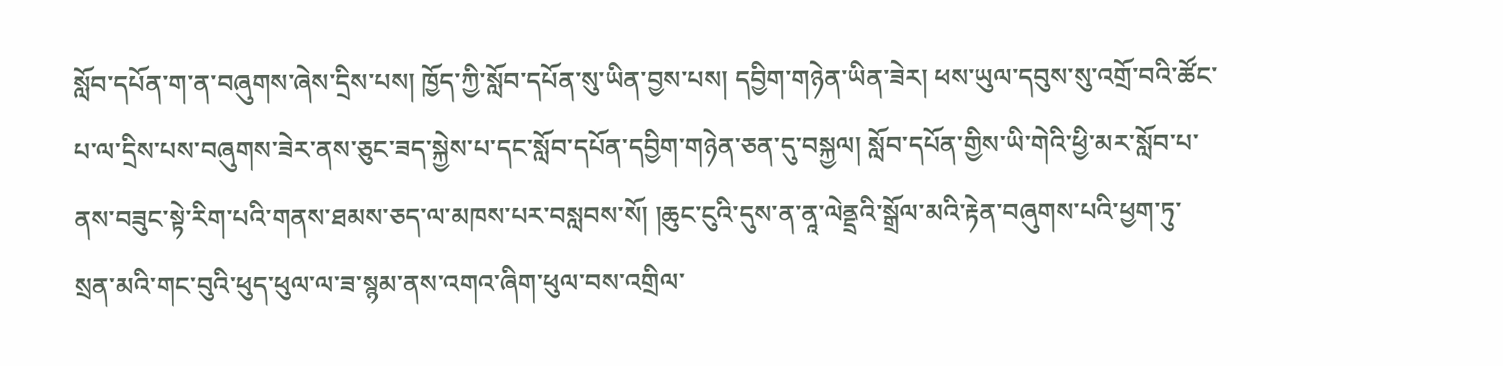སློབ་དཔོན་ག་ན་བཞུགས་ཞེས་དྲིས་པས། ཁྱོད་ཀྱི་སློབ་དཔོན་སུ་ཡིན་བྱས་པས། དབྱིག་གཉེན་ཡིན་ཟེར། ཕས་ཡུལ་དབུས་སུ་འགྲོ་བའི་ཚོང་པ་ལ་དྲིས་པས་བཞུགས་ཟེར་ནས་ཅུང་ཟད་སྐྱེས་པ་དང་སློབ་དཔོན་དབྱིག་གཉེན་ཅན་དུ་བསྐྱལ། སློབ་དཔོན་གྱིས་ཡི་གེའི་ཕྱི་མར་སློབ་པ་ནས་བཟུང་སྟེ་རིག་པའི་གནས་ཐམས་ཅད་ལ་མཁས་པར་བསླབས་སོ། །ཆུང་ངུའི་དུས་ན་ནཱ་ལེནྡྲའི་སྒྲོལ་མའི་རྟེན་བཞུགས་པའི་ཕྱག་ཏུ་སྲན་མའི་གང་བུའི་ཕུད་ཕུལ་ལ་ཟ་སྙམ་ནས་འགའ་ཞིག་ཕུལ་བས་འགྲིལ་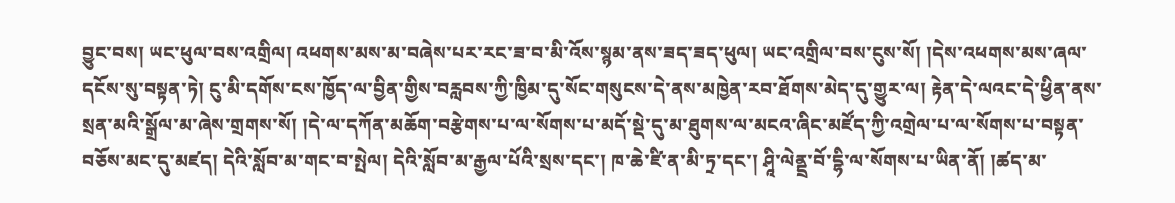བྱུང་བས། ཡང་ཕུལ་བས་འགྲིལ། འཕགས་མས་མ་བཞེས་པར་རང་ཟ་བ་མི་འོས་སྙམ་ནས་ཟད་ཟད་ཕུལ། ཡང་འགྲིལ་བས་ངུས་སོ། །དེས་འཕགས་མས་ཞལ་དངོས་སུ་བསྟན་ཏེ། ངུ་མི་དགོས་ངས་ཁྱོད་ལ་བྱིན་གྱིས་བརླབས་ཀྱི་ཁྱིམ་དུ་སོང་གསུངས་དེ་ནས་མཁྱེན་རབ་ཐོགས་མེད་དུ་གྱུར་ལ། རྟེན་དེ་ལའང་དེ་ཕྱིན་ནས་སྲན་མའི་སྒྲོལ་མ་ཞེས་གྲགས་སོ། །དེ་ལ་དཀོན་མཆོག་བརྩེགས་པ་ལ་སོགས་པ་མདོ་སྡེ་དུ་མ་ཐུགས་ལ་མངའ་ཞིང་མཛོད་ཀྱི་འགྲེལ་པ་ལ་སོགས་པ་བསྟན་བཅོས་མང་དུ་མཛད། དེའི་སློབ་མ་གང་བ་སྤེལ། དེའི་སློབ་མ་རྒྱལ་པོའི་སྲས་དང་། ཁ་ཆེ་ཛི་ན་མི་ཏྲ་དང་། ཤཱི་ལེནྡྲ་བོ་དྷི་ལ་སོགས་པ་ཡིན་ནོ། །ཚད་མ་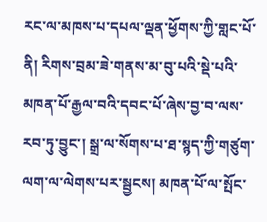རང་ལ་མཁས་པ་དཔལ་ལྡན་ཕྱོགས་ཀྱི་གླང་པོ་ནི། རིགས་བྲམ་ཟེ་གནས་མ་བུ་པའི་སྡེ་པའི་མཁན་པོ་རྒྱལ་བའི་དབང་པོ་ཞེས་བྱ་བ་ལས་རབ་ཏུ་བྱུང་། སྒྲ་ལ་སོགས་པ་ཐ་སྙད་ཀྱི་གཙུག་ལག་ལ་ལེགས་པར་སྦྱངས། མཁན་པོ་ལ་སྤོང་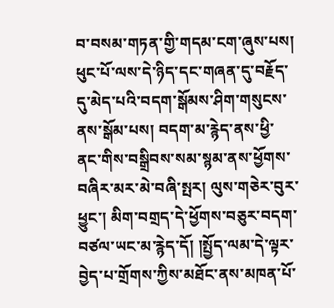བ་བསམ་གཏན་གྱི་གདམ་ངག་ཞུས་པས། ཕུང་པོ་ལས་དེ་ཉིད་དང་གཞན་དུ་བརྗོད་དུ་མེད་པའི་བདག་སྒོམས་ཤིག་གསུངས་ནས་སྒོམ་པས། བདག་མ་རྙེད་ནས་ཕྱི་ནང་གིས་བསྒྲིབས་སམ་སྙམ་ནས་ཕྱོགས་བཞིར་མར་མེ་བཞི་སྤར། ལུས་གཅེར་བུར་ཕྱུང་། མིག་བགྲད་དེ་ཕྱོགས་བཅུར་བདག་བཙལ་ཡང་མ་རྙེད་དོ། །སྤྱོད་ལམ་དེ་ལྟར་བྱེད་པ་གྲོགས་ཀྱིས་མཐོང་ནས་མཁན་པོ་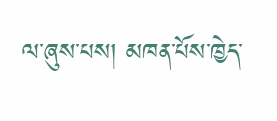ལ་ཞུས་པས། མཁན་པོས་ཁྱེད་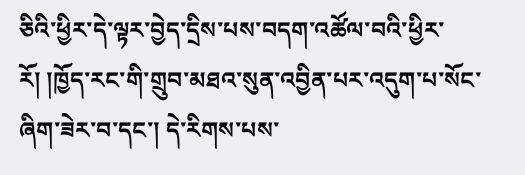ཅིའི་ཕྱིར་དེ་ལྟར་བྱེད་དྲིས་པས་བདག་འཚོལ་བའི་ཕྱིར་རོ། །ཁྱོད་རང་གི་གྲུབ་མཐའ་སུན་འབྱིན་པར་འདུག་པ་སོང་ཞིག་ཟེར་བ་དང་། དེ་རིགས་པས་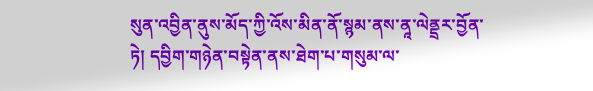སུན་འབྱིན་ནུས་མོད་ཀྱི་འོས་མིན་ནོ་སྙམ་ནས་ནཱ་ལེནྡྲར་བྱོན་ཏེ། དབྱིག་གཉེན་བསྟེན་ནས་ཐེག་པ་གསུམ་ལ་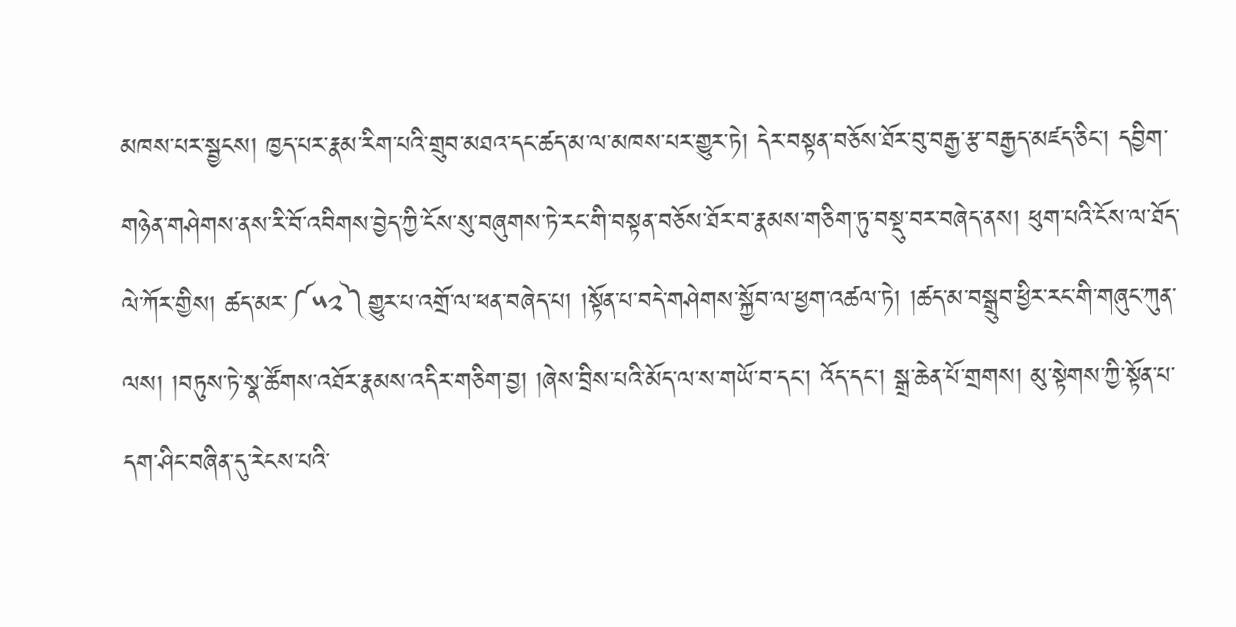མཁས་པར་སྦྱངས། ཁྱད་པར་རྣམ་རིག་པའི་གྲུབ་མཐའ་དང་ཚད་མ་ལ་མཁས་པར་གྱུར་ཏེ། དེར་བསྟན་བཅོས་ཐོར་བུ་བརྒྱ་རྩ་བརྒྱད་མཛད་ཅིང་། དབྱིག་གཉེན་གཤེགས་ནས་རི་བོ་འབིགས་བྱེད་ཀྱི་ངོས་སུ་བཞུགས་ཏེ་རང་གི་བསྟན་བཅོས་ཐོར་བ་རྣམས་གཅིག་ཏུ་བསྡུ་བར་བཞེད་ནས། ཕུག་པའི་ངོས་ལ་ཐོད་ལེ་ཀོར་གྱིས། ཚད་མར་༼༥༢༽གྱུར་པ་འགྲོ་ལ་ཕན་བཞེད་པ། །སྟོན་པ་བདེ་གཤེགས་སྐྱོབ་ལ་ཕྱག་འཚལ་ཏེ། །ཚད་མ་བསྒྲུབ་ཕྱིར་རང་གི་གཞུང་ཀུན་ལས། །བཏུས་ཏེ་སྣ་ཚོགས་འཐོར་རྣམས་འདིར་གཅིག་བྱ། །ཞེས་བྲིས་པའི་མོད་ལ་ས་གཡོ་བ་དང་། འོད་དང་། སྒྲ་ཆེན་པོ་གྲགས། མུ་སྟེགས་ཀྱི་སྟོན་པ་དག་ཤིང་བཞིན་དུ་རེངས་པའི་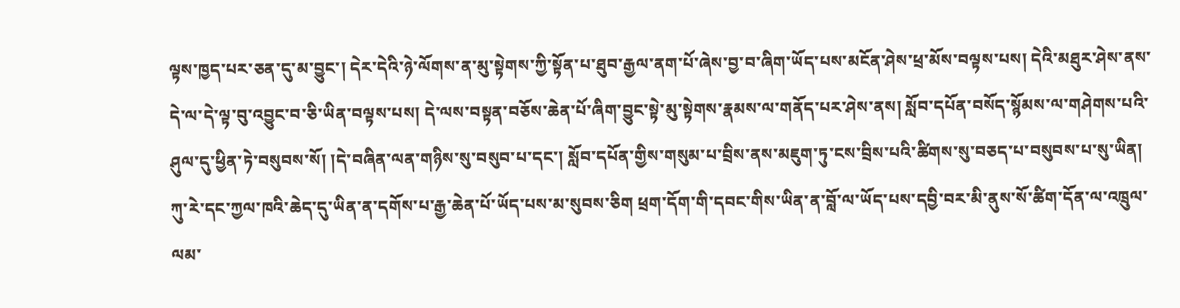ལྟས་ཁྱད་པར་ཅན་དུ་མ་བྱུང་། དེར་དེའི་ཉེ་ལོགས་ན་མུ་སྟེགས་ཀྱི་སྟོན་པ་ཐུབ་རྒྱལ་ནག་པོ་ཞེས་བྱ་བ་ཞིག་ཡོད་པས་མངོན་ཤེས་ཕྲ་མོས་བལྟས་པས། དེའི་མཐུར་ཤེས་ནས་དེ་ལ་དེ་ལྟ་བུ་འབྱུང་བ་ཅི་ཡིན་བལྟས་པས། དེ་ལས་བསྟན་བཅོས་ཆེན་པོ་ཞིག་བྱུང་སྟེ་མུ་སྟེགས་རྣམས་ལ་གནོད་པར་ཤེས་ནས། སློབ་དཔོན་བསོད་སྙོམས་ལ་གཤེགས་པའི་ཤུལ་དུ་ཕྱིན་ཏེ་བསུབས་སོ། །དེ་བཞིན་ལན་གཉིས་སུ་བསུབ་པ་དང་། སློབ་དཔོན་གྱིས་གསུམ་པ་བྲིས་ནས་མཇུག་ཏུ་ངས་བྲིས་པའི་ཚིགས་སུ་བཅད་པ་བསུབས་པ་སུ་ཡིན། ཀུ་རེ་དང་ཀྱལ་ཁའི་ཆེད་དུ་ཡིན་ན་དགོས་པ་རྒྱ་ཆེན་པོ་ཡོད་པས་མ་སུབས་ཅིག ཕྲག་དོག་གི་དབང་གིས་ཡིན་ན་བློ་ལ་ཡོད་པས་དབྱི་བར་མི་ནུས་སོ་ཚིག་དོན་ལ་འཁྲུལ་ལམ་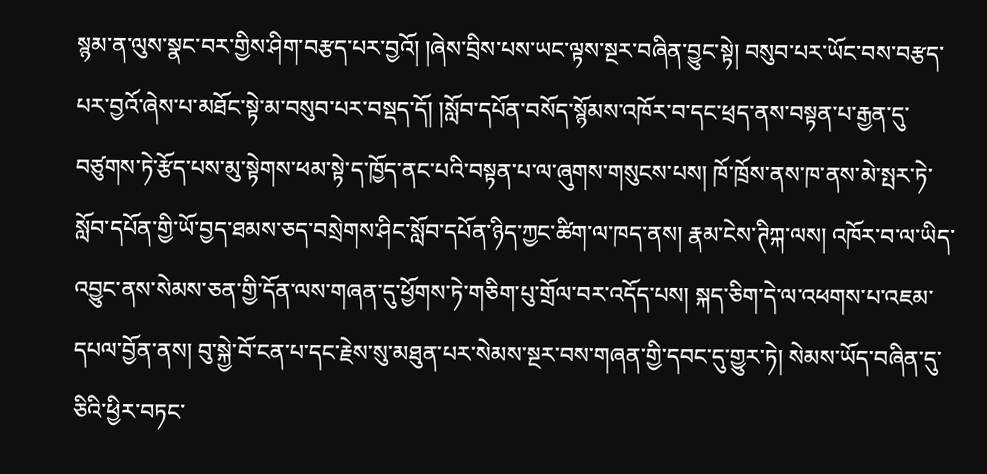སྙམ་ན་ལུས་སྣང་བར་གྱིས་ཤིག་བརྩད་པར་བྱའོ། །ཞེས་བྲིས་པས་ཡང་ལྟས་སྔར་བཞིན་བྱུང་སྟེ། བསུབ་པར་ཡོང་བས་བརྩད་པར་བྱའོ་ཞེས་པ་མཐོང་སྟེ་མ་བསུབ་པར་བསྡད་དོ། །སློབ་དཔོན་བསོད་སྙོམས་འཁོར་བ་དང་ཕྲད་ནས་བསྟན་པ་རྒྱན་དུ་བཙུགས་ཏེ་རྩོད་པས་མུ་སྟེགས་ཕམ་སྟེ་ད་ཁྱོད་ནང་པའི་བསྟན་པ་ལ་ཞུགས་གསུངས་པས། ཁོ་ཁྲོས་ནས་ཁ་ནས་མེ་སྤར་ཏེ་སློབ་དཔོན་གྱི་ཡོ་བྱད་ཐམས་ཅད་བསྲེགས་ཤིང་སློབ་དཔོན་ཉིད་ཀྱང་ཚིག་ལ་ཁད་ནས། རྣམ་ངེས་ཊིཀྐ་ལས། འཁོར་བ་ལ་ཡིད་འབྱུང་ནས་སེམས་ཅན་གྱི་དོན་ལས་གཞན་དུ་ཕྱོགས་ཏེ་གཅིག་པུ་གྲོལ་བར་འདོད་པས། སྐད་ཅིག་དེ་ལ་འཕགས་པ་འཇམ་དཔལ་བྱོན་ནས། བུ་སྐྱེ་བོ་ངན་པ་དང་རྗེས་སུ་མཐུན་པར་སེམས་སྔར་བས་གཞན་གྱི་དབང་དུ་གྱུར་ཏེ། སེམས་ཡོད་བཞིན་དུ་ཅིའི་ཕྱིར་བཏང་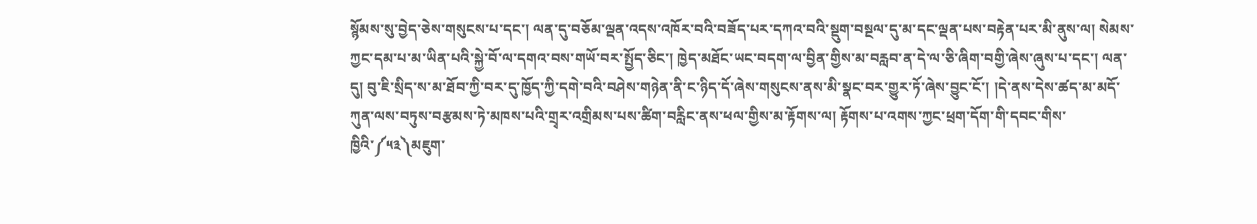སྙོམས་སུ་བྱེད་ཅེས་གསུངས་པ་དང་། ལན་དུ་བཅོམ་ལྡན་འདས་འཁོར་བའི་བཟོད་པར་དཀའ་བའི་སྡུག་བསྔལ་དུ་མ་དང་ལྡན་པས་བརྟེན་པར་མི་ནུས་ལ། སེམས་ཀྱང་དམ་པ་མ་ཡིན་པའི་སྐྱེ་བོ་ལ་དགའ་བས་གཡོ་བར་སྤྱོད་ཅིང་། ཁྱེད་མཐོང་ཡང་བདག་ལ་བྱིན་གྱིས་མ་བརླབ་ན་དེ་ལ་ཅི་ཞིག་བགྱི་ཞེས་ཞུས་པ་དང་། ལན་དུ། བུ་ཇི་སྲིད་ས་མ་ཐོབ་ཀྱི་བར་དུ་ཁྱོད་ཀྱི་དགེ་བའི་བཤེས་གཉེན་ནི་ང་ཉིད་དོ་ཞེས་གསུངས་ནས་མི་སྣང་བར་གྱུར་ཏོ་ཞེས་བྱུང་ངོ་། །དེ་ནས་དེས་ཚད་མ་མདོ་ཀུན་ལས་བཏུས་བརྩམས་ཏེ་མཁས་པའི་གྲྭར་འགྲིམས་པས་ཚིག་བརླིང་ནས་ཕལ་གྱིས་མ་རྟོགས་ལ། རྟོགས་པ་འགས་ཀྱང་ཕྲག་དོག་གི་དབང་གིས་ཁྱིའི་༼༥༣༽མཇུག་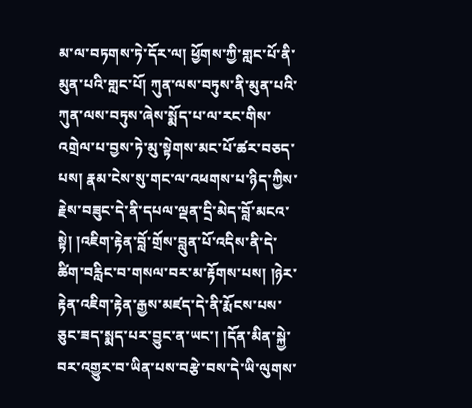མ་ལ་བཏགས་ཏེ་དོར་ལ། ཕྱོགས་ཀྱི་གླང་པོ་ནི་མུན་པའི་གླང་པོ། ཀུན་ལས་བཏུས་ནི་མུན་པའི་ཀུན་ལས་བཏུས་ཞེས་སྨོད་པ་ལ་རང་གིས་འགྲེལ་པ་བྱས་ཏེ་མུ་སྟེགས་མང་པོ་ཚར་བཅད་པས། རྣམ་ངེས་སུ་གང་ལ་འཕགས་པ་ཉིད་ཀྱིས་རྗེས་བཟུང་དེ་ནི་དཔལ་ལྡན་དྲི་མེད་བློ་མངའ་སྟེ། །འཇིག་རྟེན་བློ་གྲོས་བླུན་པོ་འདིས་ནི་དེ་ཚིག་བརླིང་བ་གསལ་བར་མ་རྟོགས་པས། །ཉེར་རྟེན་འཇིག་རྟེན་རྒྱས་མཛད་དེ་ནི་རྨོངས་པས་ཅུང་ཟད་སྨད་པར་བྱུང་ན་ཡང་། །དོན་མིན་སྐྱེ་བར་འགྱུར་བ་ཡིན་པས་བརྩེ་བས་དེ་ཡི་ལུགས་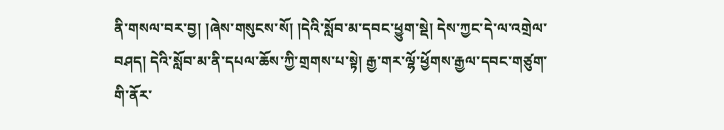ནི་གསལ་བར་བྱ། །ཞེས་གསུངས་སོ། །དེའི་སློབ་མ་དབང་ཕྱུག་སྡེ། དེས་ཀྱང་དེ་ལ་འགྲེལ་བཤད། དེའི་སློབ་མ་ནི་དཔལ་ཆོས་ཀྱི་གྲགས་པ་སྟེ། རྒྱ་གར་ལྷོ་ཕྱོགས་རྒྱལ་དབང་གཙུག་གི་ནོར་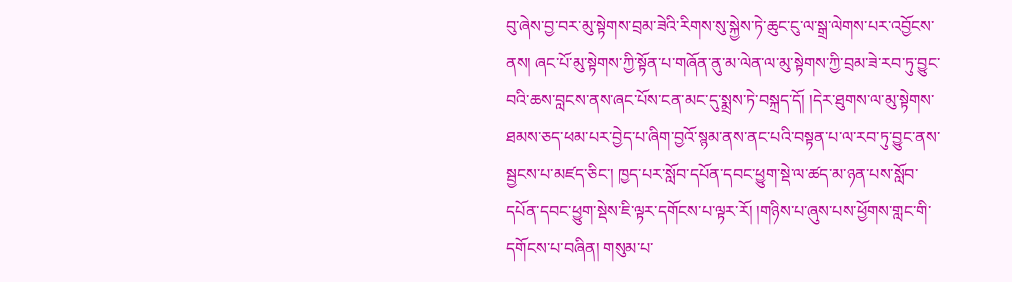བུ་ཞེས་བྱ་བར་མུ་སྟེགས་བྲམ་ཟེའི་རིགས་སུ་སྐྱེས་ཏེ་ཆུང་ངུ་ལ་སྒྲ་ལེགས་པར་འབྱོངས་ནས། ཞང་པོ་མུ་སྟེགས་ཀྱི་སྟོན་པ་གཞོན་ནུ་མ་ལེན་ལ་མུ་སྟེགས་ཀྱི་བྲམ་ཟེ་རབ་ཏུ་བྱུང་བའི་ཆས་བླངས་ནས་ཞང་པོས་ངན་མང་དུ་སྨྲས་ཏེ་བསྐྲད་དོ། །དེར་ཐུགས་ལ་མུ་སྟེགས་ཐམས་ཅད་ཕམ་པར་བྱེད་པ་ཞིག་བྱའོ་སྙམ་ནས་ནང་པའི་བསྟན་པ་ལ་རབ་ཏུ་བྱུང་ནས་སྦྱངས་པ་མཛད་ཅིང་། ཁྱད་པར་སློབ་དཔོན་དབང་ཕྱུག་སྡེ་ལ་ཚད་མ་ཉན་པས་སློབ་དཔོན་དབང་ཕྱུག་སྡེས་ཇི་ལྟར་དགོངས་པ་ལྟར་རོ། །གཉིས་པ་ཞུས་པས་ཕྱོགས་གླང་གི་དགོངས་པ་བཞིན། གསུམ་པ་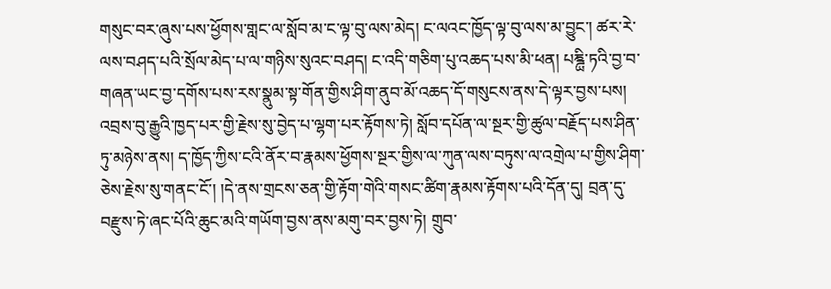གསུང་བར་ཞུས་པས་ཕྱོགས་གླང་ལ་སློབ་མ་ང་ལྟ་བུ་ལས་མེད། ང་ལའང་ཁྱོད་ལྟ་བུ་ལས་མ་བྱུང་། ཚར་རེ་ལས་བཤད་པའི་སྲོལ་མེད་པ་ལ་གཉིས་སུའང་བཤད། ང་འདི་གཅིག་པུ་འཆད་པས་མི་ཕན། པཎྜྻི་ཏའི་བྱ་བ་གཞན་ཡང་བྱ་དགོས་པས་རས་སྣུམ་སྟ་གོན་གྱིས་ཤིག་ནུབ་མོ་འཆད་དོ་གསུངས་ནས་དེ་ལྟར་བྱས་པས། འབྲས་བུ་རྒྱུའི་ཁྱད་པར་གྱི་རྗེས་སུ་བྱེད་པ་ལྷག་པར་རྟོགས་ཏེ། སློབ་དཔོན་ལ་སྔར་གྱི་ཚུལ་བརྗོད་པས་ཤིན་ཏུ་མཉེས་ནས། ད་ཁྱོད་ཀྱིས་ངའི་ནོར་བ་རྣམས་ཕྱོགས་སྔར་གྱིས་ལ་ཀུན་ལས་བཏུས་ལ་འགྲེལ་པ་གྱིས་ཤིག་ཅེས་རྗེས་སུ་གནང་ངོ་། །དེ་ནས་གྲངས་ཅན་གྱི་རྟོག་གེའི་གསང་ཚིག་རྣམས་རྟོགས་པའི་དོན་དུ། བྲན་དུ་བརྫུས་ཏེ་ཞང་པོའི་ཆུང་མའི་གཡོག་བྱས་ནས་མགུ་བར་བྱས་ཏེ། གྲུབ་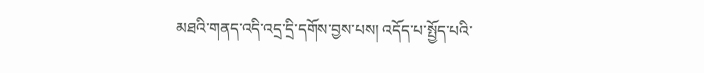མཐའི་གནད་འདི་འདྲ་དྲི་དགོས་བྱས་པས། འདོད་པ་སྤྱོད་པའི་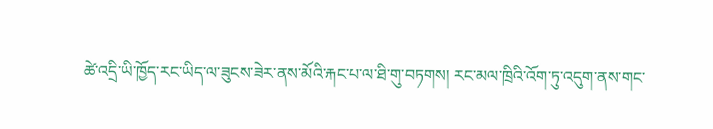ཚེ་འདྲི་ཡི་ཁྱོད་རང་ཡིད་ལ་ཟུངས་ཟེར་ནས་མོའི་རྐང་པ་ལ་ཐི་གུ་བཏགས། རང་མལ་ཁྲིའི་འོག་ཏུ་འདུག་ནས་གང་